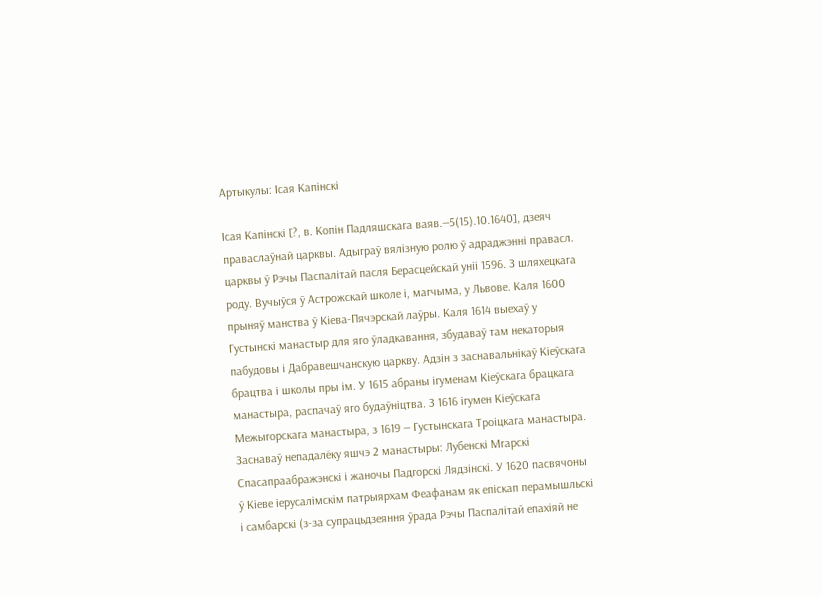Артыкулы: Ісая Капінскі

Ісая Капінскі [?, в. Копін Падляшскага ваяв.—5(15).10.1640], дзеяч праваслаўнай царквы. Адыграў вялізную ролю ў адраджэнні правасл. царквы ў Рэчы Паспалітай пасля Берасцейскай уніі 1596. З шляхецкага роду. Вучыўся ў Астрожскай школе і, магчыма, у Львове. Каля 1600 прыняў манства ў Кіева-Пячэрскай лаўры. Каля 1614 выехаў у Густынскі манастыр для яго ўладкавання, збудаваў там некаторыя пабудовы і Дабравешчанскую царкву. Адзін з заснавальнікаў Кіеўскага брацтва і школы пры ім. У 1615 абраны ігуменам Кіеўскага брацкага манастыра, распачаў яго будаўніцтва. З 1616 ігумен Кіеўскага Межыгорскага манастыра, з 1619 — Густынскага Троіцкага манастыра. Заснаваў непадалёку яшчэ 2 манастыры: Лубенскі Мгарскі Спасапраабражэнскі і жаночы Падгорскі Лядзінскі. У 1620 пасвячоны ў Кіеве іерусалімскім патрыярхам Феафанам як епіскап перамышльскі і самбарскі (з-за супрацьдзеяння ўрада Рэчы Паспалітай епахіяй не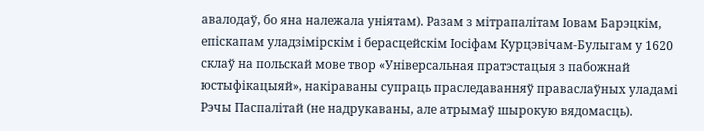авалодаў, бо яна належала уніятам). Разам з мітрапалітам Іовам Барэцкім, епіскапам уладзімірскім і берасцейскім Іосіфам Курцэвічам-Булыгам у 1620 склаў на польскай мове твор «Універсальная пратэстацыя з пабожнай юстыфікацыяй», накіраваны супраць праследаванняў праваслаўных уладамі Рэчы Паспалітай (не надрукаваны, але атрымаў шырокую вядомасць).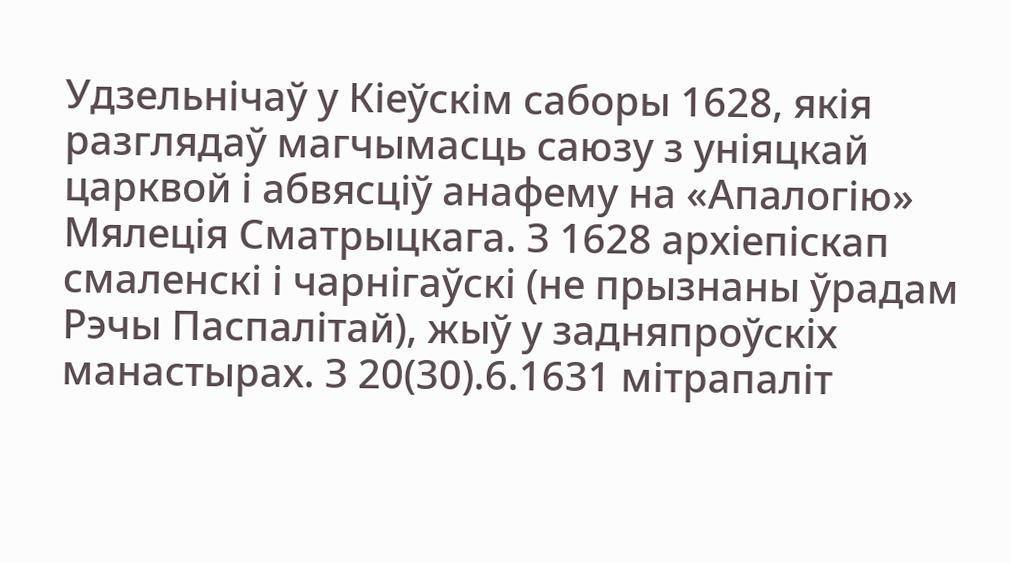Удзельнічаў у Кіеўскім саборы 1628, якія разглядаў магчымасць саюзу з уніяцкай царквой і абвясціў анафему на «Апалогію» Мялеція Сматрыцкага. З 1628 архіепіскап смаленскі і чарнігаўскі (не прызнаны ўрадам Рэчы Паспалітай), жыў у задняпроўскіх манастырах. З 20(30).6.1631 мітрапаліт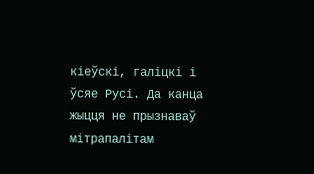кіеўскі, галіцкі і ўсяе Русі. Да канца жыцця не прызнаваў мітрапалітам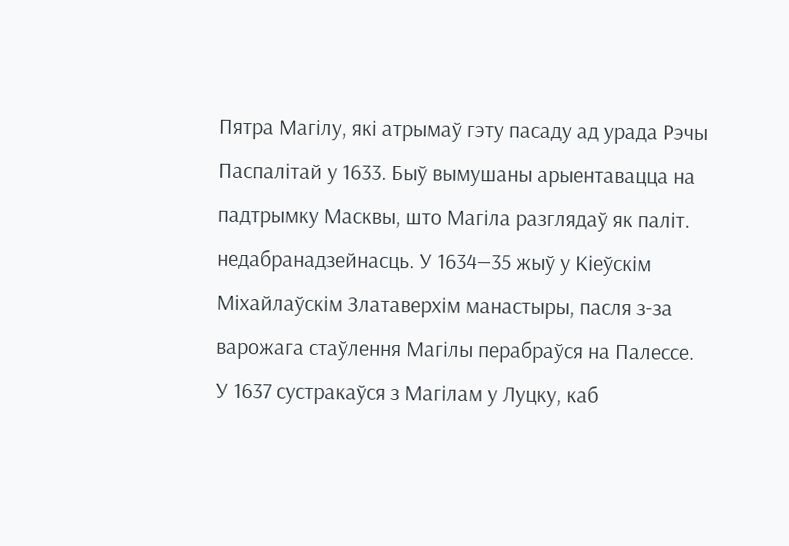Пятра Магілу, які атрымаў гэту пасаду ад урада Рэчы Паспалітай у 1633. Быў вымушаны арыентавацца на падтрымку Масквы, што Магіла разглядаў як паліт. недабранадзейнасць. У 1634—35 жыў у Кіеўскім Міхайлаўскім Златаверхім манастыры, пасля з-за варожага стаўлення Магілы перабраўся на Палессе. У 1637 сустракаўся з Магілам у Луцку, каб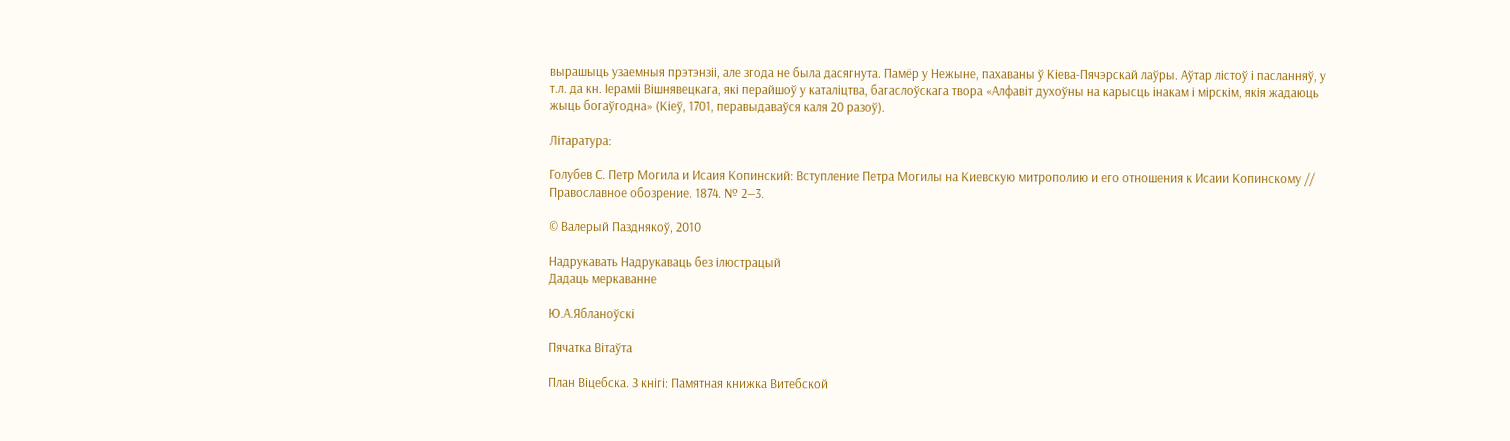вырашыць узаемныя прэтэнзіі, але згода не была дасягнута. Памёр у Нежыне, пахаваны ў Кіева-Пячэрскай лаўры. Аўтар лістоў і пасланняў, у т.л. да кн. Іераміі Вішнявецкага, які перайшоў у каталіцтва, багаслоўскага твора «Алфавіт духоўны на карысць інакам і мірскім, якія жадаюць жыць богаўгодна» (Кіеў, 1701, перавыдаваўся каля 20 разоў).

Літаратура:

Голубев С. Петр Могила и Исаия Копинский: Вступление Петра Могилы на Киевскую митрополию и его отношения к Исаии Копинскому // Православное обозрение. 1874. № 2—3.

© Валерый Пазднякоў, 2010

Надрукавать Надрукаваць без ілюстрацый
Дадаць меркаванне

Ю.А.Ябланоўскі

Пячатка Вітаўта

План Віцебска. З кнігі: Памятная книжка Витебской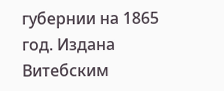губернии на 1865 год. Издана Витебским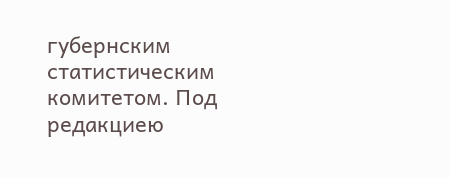губернским статистическим комитетом. Под редакциею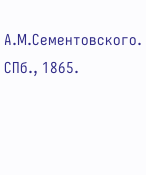А.М.Сементовского. СПб., 1865.